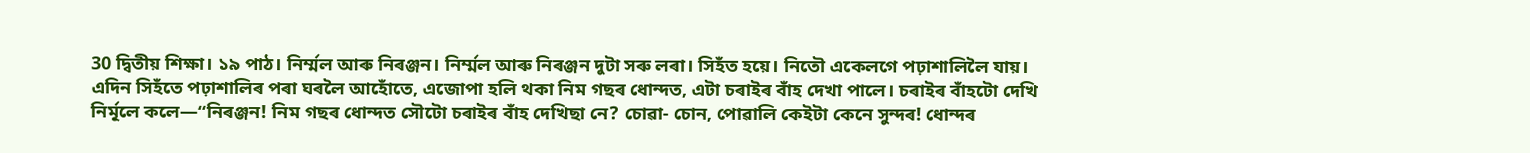30 দ্বিতীয় শিক্ষা। ১৯ পাঠ। নিৰ্ম্মল আৰু নিৰঞ্জন। নিৰ্ম্মল আৰু নিৰঞ্জন দুটা সৰু লৰা। সিহঁত হয়ে। নিতৌ একেলগে পঢ়াশালিলৈ যায়। এদিন সিহঁতে পঢ়াশালিৰ পৰা ঘৰলৈ আহোঁতে, এজোপা হলি থকা নিম গছৰ ধোন্দত, এটা চৰাইৰ বাঁহ দেখা পালে। চৰাইৰ বাঁহটো দেখি নিৰ্মূলে কলে—“নিৰঞ্জন! নিম গছৰ ধোন্দত সৌটো চৰাইৰ বাঁহ দেখিছা নে? চোৱা- চোন, পোৱালি কেইটা কেনে সুন্দৰ! ধোন্দৰ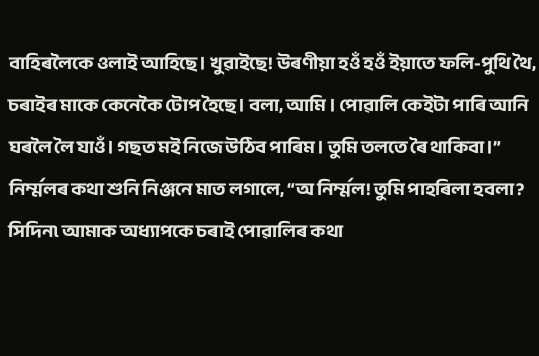বাহিৰলৈকে ওলাই আহিছে। খুৱাইছে! উৰণীয়া হওঁ হওঁ ইয়াতে ফলি-পুথি থৈ, চৰাইৰ মাকে কেনেকৈ টোপ হৈছে। বলা, আমি । পোৱালি কেইটা পাৰি আনি ঘৰলৈ লৈ যাওঁ। গছত মই নিজে উঠিব পাৰিম। তুমি তলতে ৰৈ থাকিবা।” নিৰ্ম্মলৰ কথা শুনি নিঞ্জনে মাত লগালে, “অ নিৰ্ম্মল! তুমি পাহৰিলা হবলা? সিদিন৷ আমাক অধ্যাপকে চৰাই পোৱালিৰ কথা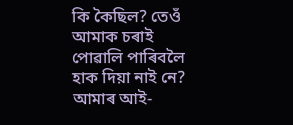কি কৈছিল? তেওঁ আমাক চৰাই পোৱালি পাৰিবলৈ হাক দিয়া নাই নে? আমাৰ আই-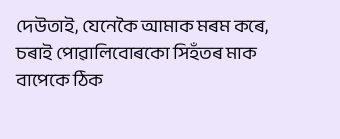দেউতাই, যেনেকৈ আমাক মৰম কৰে, চৰাই পোৱালিবোৰকো সিহঁতৰ মাক বাপেকে ঠিক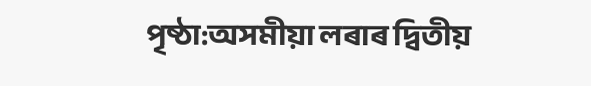পৃষ্ঠা:অসমীয়া লৰাৰ দ্বিতীয়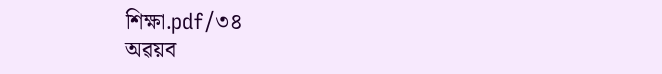শিক্ষা.pdf/৩৪
অৱয়ব